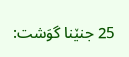25 جنێنا گوَشت: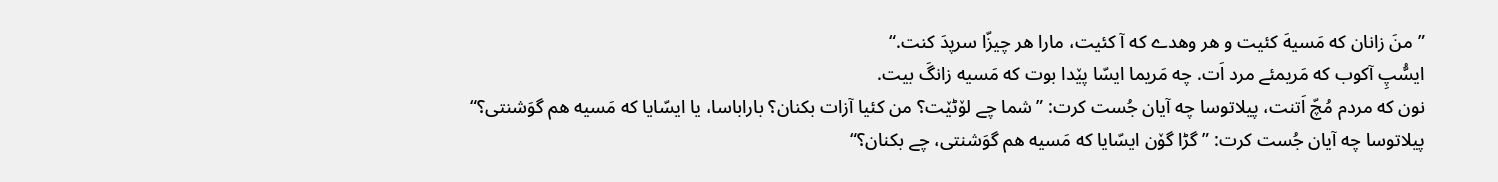”منَ زانان که مَسیهَ کئیت و هر وهدے که آ کئیت، مارا هر چیزّا سرپدَ کنت.“
ایسُّپِ آکوب که مَریمئے مرد اَت. چه مَریما ایسّا پێدا بوت که مَسیه زانگَ بیت.
نون که مردم مُچّ اَتنت، پیلاتوسا چه آیان جُست کرت: ”شما چے لۆٹێت؟ من کئیا آزات بکنان؟ باراباسا، یا ایسّایا که مَسیه هم گوَشنتی؟“
پیلاتوسا چه آیان جُست کرت: ”گڑا گۆن ایسّایا که مَسیه هم گوَشنتی، چے بکنان؟“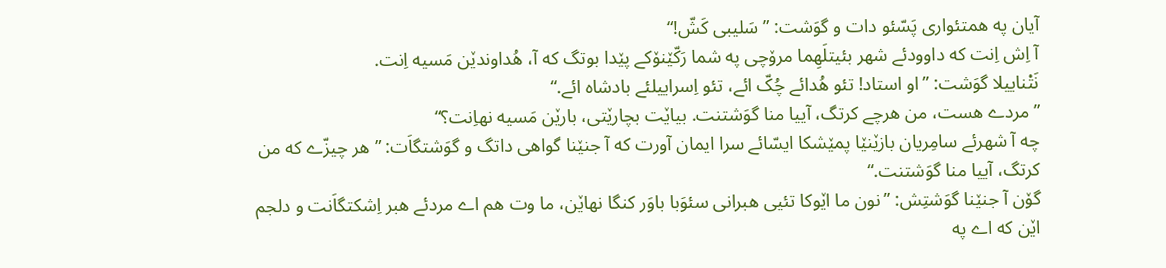آیان په همتئواری پَسّئو دات و گوَشت: ”سَلیبی کَشّ!“
آ اِش اِنت که داوودئے شهر بئیتلَهِما مرۆچی په شما رَکّێنۆکے پێدا بوتگ که آ، هُداوندێن مَسیه اِنت.
نَتْناییلا گوَشت: ”او استاد! تئو هُدائے چُکّ ائے، تئو اِسراییلئے بادشاه ائے.“
”مردے هست، من هرچے کرتگ، آییا منا گوَشتنت. بیاێت بچارێتی، بارێن مَسیه نهاِنت؟“
چه آ شهرئے سامِریان بازێنێا پمێشکا ایسّائے سرا ایمان آورت که آ جنێنا گواهی داتگ و گوَشتگاَت: ”هر چیزّے که من کرتگ، آییا منا گوَشتنت.“
گۆن آ جنێنا گوَشتِش: ”نون ما اێوکا تئیی هبرانی سئوَبا باوَر کنگا نهاێن، ما وت هم اے مردئے هبر اِشکتگاَنت و دلجم اێن که اے په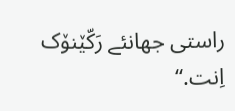راستی جهانئے رَکّێنۆک اِنت.“